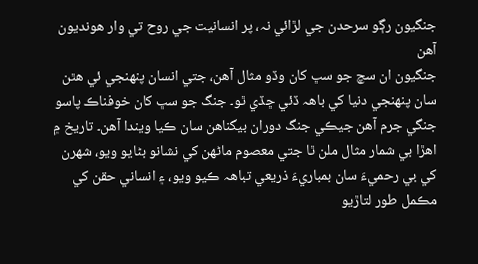جنگيون رڳو سرحدن جي لڙائي نہ، پر انسانيت جي روح تي وار هونديون آهن
جنگيون ان سچ جو سڀ کان وڏو مثال آهن، جتي انسان پنهنجي ئي هٿن سان پنهنجي دنيا کي باهہ ڏئي ڇڏي ٿو۔ جنگ جو سڀ کان خوفناڪ پاسو جنگي جرم آهن جيڪي جنگ دوران بيگناهن سان ڪيا ويندا آهن۔ تاريخ ۾ اهڙا بي شمار مثال ملن ٿا جتي معصوم ماڻهن کي نشانو بڻايو ويو، شهرن کي بي رحميءَ سان بمباريءَ ذريعي تباهہ ڪيو ويو، ۽ انساني حقن کي مڪمل طور لتاڙيو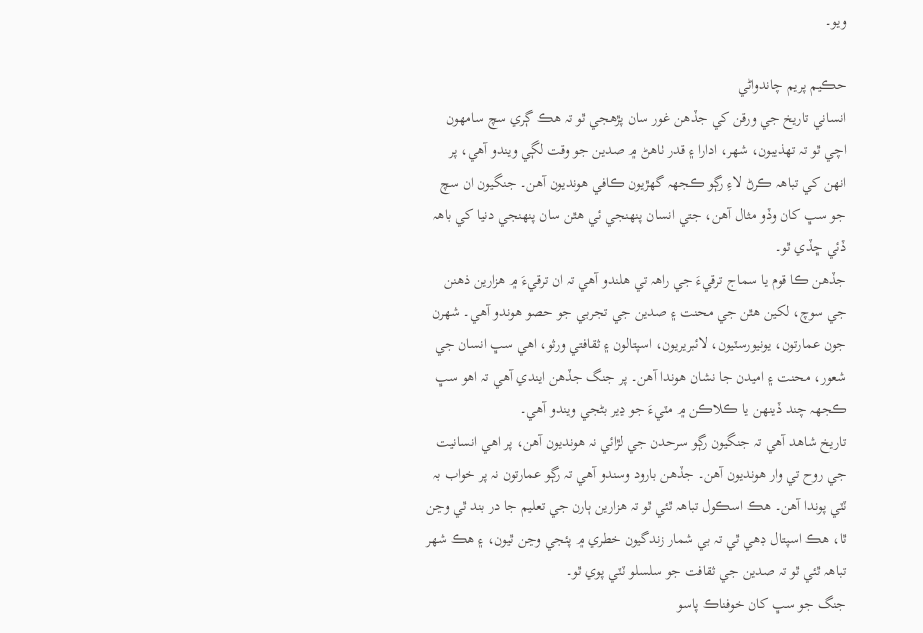ويو۔

حڪيم پريم چاندواڻي
انساني تاريخ جي ورقن کي جڏهن غور سان پڙهجي ٿو تہ هڪ ڳري سچ سامهون اچي ٿو تہ تهذيبون، شهر، ادارا ۽ قدر ٺاهڻ ۾ صدين جو وقت لڳي ويندو آهي، پر انهن کي تباهہ ڪرڻ لاءِ رڳو ڪجهہ گهڙيون ڪافي هونديون آهن۔ جنگيون ان سچ جو سڀ کان وڏو مثال آهن، جتي انسان پنهنجي ئي هٿن سان پنهنجي دنيا کي باهہ ڏئي ڇڏي ٿو۔
جڏهن ڪا قوم يا سماج ترقيءَ جي راهہ تي هلندو آهي تہ ان ترقيءَ ۾ هزارين ذهنن جي سوچ، لکين هٿن جي محنت ۽ صدين جي تجربي جو حصو هوندو آهي۔ شهرن جون عمارتون، يونيورسٽيون، لائبريريون، اسپتالون ۽ ثقافتي ورثو، اهي سڀ انسان جي شعور، محنت ۽ اميدن جا نشان هوندا آهن۔ پر جنگ جڏهن ايندي آهي تہ اهو سڀ ڪجهہ چند ڏينهن يا ڪلاڪن ۾ مٽيءَ جو ڍير بڻجي ويندو آهي۔
تاريخ شاهد آهي تہ جنگيون رڳو سرحدن جي لڙائي نہ هونديون آهن، پر اهي انسانيت جي روح تي وار هونديون آهن۔ جڏهن بارود وسندو آهي تہ رڳو عمارتون نہ پر خواب بہ ٽٽي پوندا آهن۔ هڪ اسڪول تباهہ ٿئي ٿو تہ هزارين ٻارن جي تعليم جا در بند ٿي وڃن ٿا، هڪ اسپتال ڊهي ٿي تہ بي شمار زندگيون خطري ۾ پئجي وڃن ٿيون، ۽ هڪ شهر تباهہ ٿئي ٿو تہ صدين جي ثقافت جو سلسلو ٽٽي پوي ٿو۔
جنگ جو سڀ کان خوفناڪ پاسو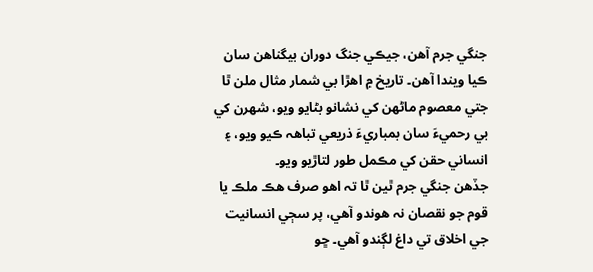جنگي جرم آهن، جيڪي جنگ دوران بيگناهن سان ڪيا ويندا آهن۔ تاريخ ۾ اهڙا بي شمار مثال ملن ٿا جتي معصوم ماڻهن کي نشانو بڻايو ويو، شهرن کي بي رحميءَ سان بمباريءَ ذريعي تباهہ ڪيو ويو، ۽ انساني حقن کي مڪمل طور لتاڙيو ويو۔
جڏهن جنگي جرم ٿين ٿا تہ اهو صرف هڪ ملڪ يا قوم جو نقصان نہ هوندو آهي، پر سڄي انسانيت جي اخلاق تي داغ لڳندو آهي۔ ڇو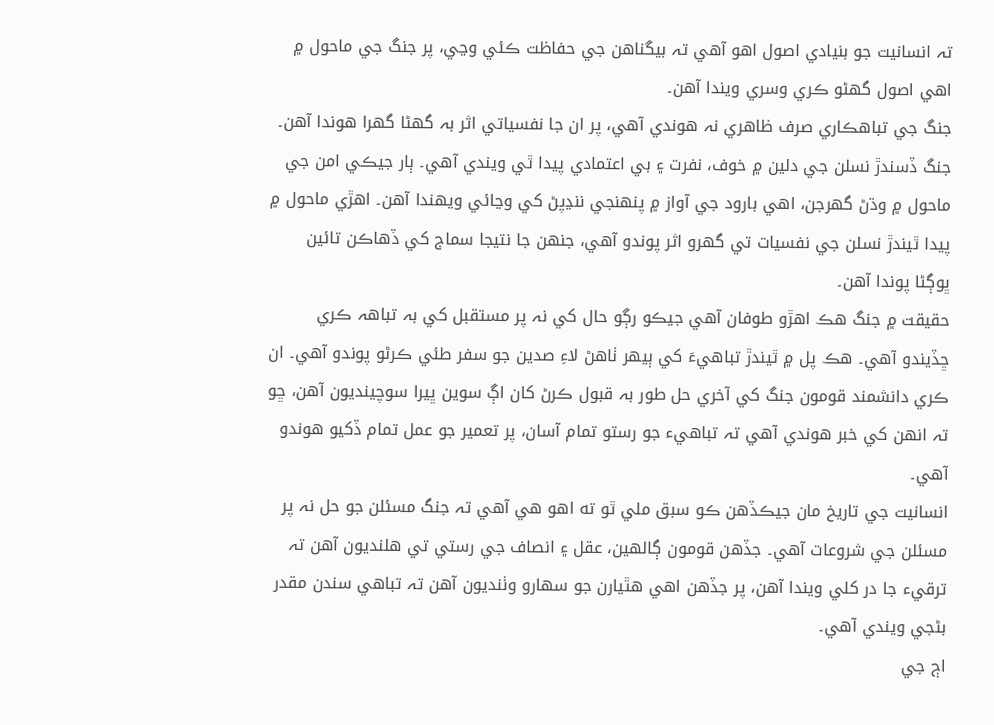تہ انسانيت جو بنيادي اصول اهو آهي تہ بيگناهن جي حفاظت ڪئي وڃي، پر جنگ جي ماحول ۾ اهي اصول گهڻو ڪري وسري ويندا آهن۔
جنگ جي تباهڪاري صرف ظاهري نہ هوندي آهي، پر ان جا نفسياتي اثر بہ گهڻا گهرا هوندا آهن۔ جنگ ڏسندڙ نسلن جي دلين ۾ خوف، نفرت ۽ بي اعتمادي پيدا ٿي ويندي آهي۔ ٻار جيڪي امن جي ماحول ۾ وڌڻ گهرجن، اهي بارود جي آواز ۾ پنهنجي ننڍپڻ کي وڃائي ويهندا آهن۔ اهڙي ماحول ۾ پيدا ٿيندڙ نسلن جي نفسيات تي گهرو اثر پوندو آهي، جنهن جا نتيجا سماج کي ڏهاڪن تائين ڀوڳڻا پوندا آهن۔
حقيقت ۾ جنگ هڪ اهڙو طوفان آهي جيڪو رڳو حال کي نہ پر مستقبل کي بہ تباهہ ڪري ڇڏيندو آهي۔ هڪ پل ۾ ٿيندڙ تباهيءَ کي ٻيهر ٺاهڻ لاءِ صدين جو سفر طئي ڪرڻو پوندو آهي۔ ان ڪري دانشمند قومون جنگ کي آخري حل طور بہ قبول ڪرڻ کان اڳ سوين ڀيرا سوچينديون آهن، ڇو تہ انهن کي خبر هوندي آهي تہ تباهيء جو رستو تمام آسان، پر تعمير جو عمل تمام ڏکيو هوندو آهي۔
انسانيت جي تاريخ مان جيڪڏهن ڪو سبق ملي ٿو ته اهو هي آهي تہ جنگ مسئلن جو حل نہ پر مسئلن جي شروعات آهي۔ جڏهن قومون ڳالهين، عقل ۽ انصاف جي رستي تي هلنديون آهن تہ ترقيء جا در کلي ويندا آهن، پر جڏهن اهي هٿيارن جو سهارو وٺنديون آهن تہ تباهي سندن مقدر بڻجي ويندي آهي۔
اڄ جي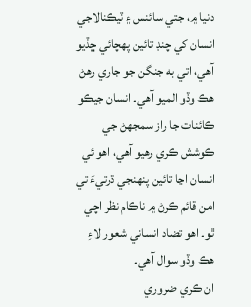دنيا ۾، جتي سائنس ۽ ٽيڪنالاجي انسان کي چنڊ تائين پهچائي ڇڏيو آهي، اتي به جنگن جو جاري رهڻ هڪ وڏو الميو آهي۔ انسان جيڪو ڪائنات جا راز سمجهڻ جي ڪوشش ڪري رهيو آهي، اهو ئي انسان اڃا تائين پنهنجي ڌرتيءَ تي امن قائم ڪرڻ ۾ ناڪام نظر اچي ٿو۔ اهو تضاد انساني شعور لاءِ هڪ وڏو سوال آهي۔
ان ڪري ضروري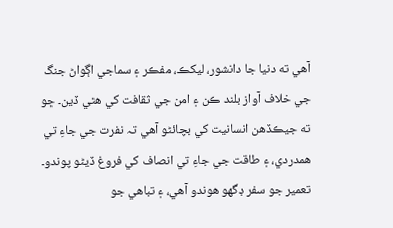آهي ته دنيا جا دانشور، ليکڪ، مفڪر ۽ سماجي اڳواڻ جنگ جي خلاف آواز بلند ڪن ۽ امن جي ثقافت کي هٿي ڏين۔ ڇو ته جيڪڏهن انسانيت کي بچائڻو آهي تہ نفرت جي جاءِ تي همدردي، ۽ طاقت جي جاءِ تي انصاف کي فروغ ڏيڻو پوندو۔
تعمير جو سفر ڊگهو هوندو آهي، ۽ تباهي جو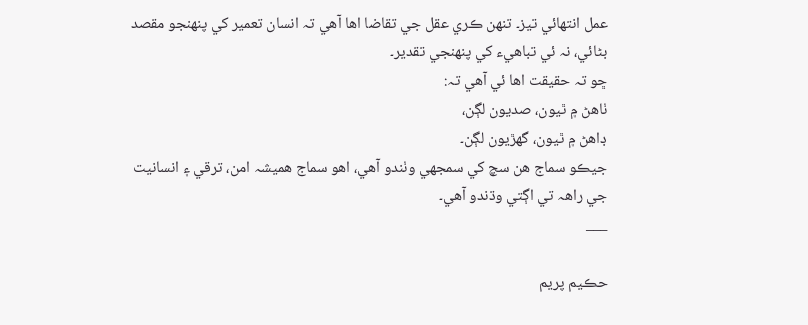عمل انتهائي تيز۔ تنهن ڪري عقل جي تقاضا اها آهي تہ انسان تعمير کي پنهنجو مقصد بڻائي، نہ ئي تباهيء کي پنهنجي تقدير۔
ڇو تہ حقيقت اها ئي آهي تہ:
ٺاهڻ ۾ ٿيون، صديون لڳن،
ڊاهڻ ۾ ٿيون، گهڙيون لڳن۔
جيڪو سماج هن سچ کي سمجهي وٺندو آهي، اهو سماج هميشہ امن، ترقي ۽ انسانيت جي راهہ تي اڳتي وڌندو آهي۔
___

حڪيم پريم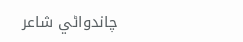چاندواڻي شاعر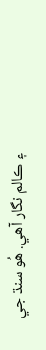۽ ڪالم نگار آھي. ھُو سنڌ جي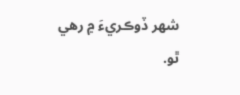شھر ڏوڪريءَ ۾ رھي ٿو.